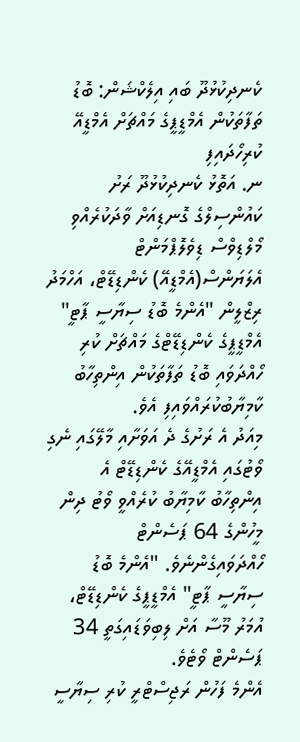ކެނދިކުޅުދޫ ބައި އިލެކްޝަން: ބޮޑު ތަފާތަކުން އެމްޑީޕީގެ މައްޗަށް އެމްޑީއޭ ކުރިހޯދައިފި
ނ. އަތޮޅު ކެނދިކުޅުދޫ ރަށު ކައުންސިލްގެ ގޮނޑިއަށް ވާދަކުރެއްވި މޯލްޑިވްސް ޑިވެލޮޕްމަންޓް އެލަޔަންސް(އެމްޑީއޭ) ކެންޑިޑޭޓް، އަހްމަދު ރިޒްލީން "އެންމެ ބޮޑު ސިޔާސީ ޕާޓީ" އެމްޑީޕީގެ ކެންޑިޑޭޓްގެ މައްޗަށް ކުރި ހޯއްދަވައި ބޮޑު ތަފާތަކުން އިންތިހާބު ކާމިޔާބުކުރައްވައިފި އެވެ.
މިއަދު އެ ރަށުގެ ދެ އަވަށާއި މާލޭގައި ނެގި ވޯޓުގައި އެމްޑީއޭގެ ކެންޑިޑޭޓް އެ އިންތިހާބު ކާމިޔާބު ކުރެއްވީ ވޯޓު ދިން މީހުންގެ 64 ޕަސެންޓް ހޯއްދަވައިގެންނެވެ. "އެންމެ ބޮޑު ސިޔާސީ ޕާޓީ" އެމްޑީޕީގެ ކެންޑިޑޭޓް، އުމަރު މޫސާ އަށް ލިބިވަޑައިގަތީ 34 ޕަސެންޓް ވޯޓެވެ.
އެންމެ ފަހުން ރަޖިސްޓްރީ ކުރި ސިޔާސީ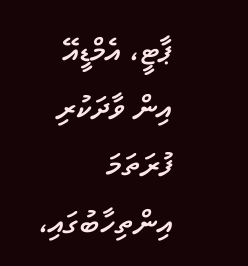ޕާޓީ، އެމްޑީއޭ އިން ވާދަކުރި ފުރަތަމަ އިންތިހާބުގައި،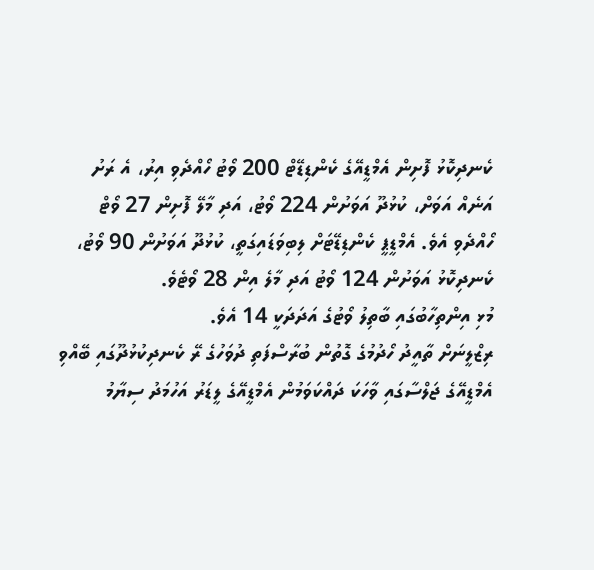ކެނދިކޮޅު ފޮށިން އެމްޑީއޭގެ ކެންޑިޑޭޓް 200 ވޯޓު ހޯއްދެވި އިރު، އެ ރަށު އަނެއް އަވަށް، ކުޅުދޫ އަވަށުން 224 ވޯޓު، އަދި މާލޭ ފޮށިން 27 ވޯޓް ހޯއްދެވި އެވެ. އެމްޑީޕީ ކެންޑިޑޭޓަށް ލިބިވަޑައިގަތީ، ކުޅުދޫ އަވަށުން 90 ވޯޓު، ކެނދިކޮޅު އަވަށުން 124 ވޯޓު އަދި މާލެ އިން 28 ވޯޓެވެ.
މުޅި އިންތިހާބުގައި ބާތިލު ވޯޓުގެ އަދަދަކީ 14 އެވެ.
ރިޒްލީނަށް ތާއީދު ހޯދުމުގެ ގޮތުން ބުރާސްފަތި ދުވަހުގެ ރޭ ކެނދިކުޅުދޫގައި ބޭއްވި އެމްޑީއޭގެ ޖަލްސާގައި ވާހަކަ ދައްކަވަމުން އެމްޑީއޭގެ ލީޑަރު އަހުމަދު ސިޔާމު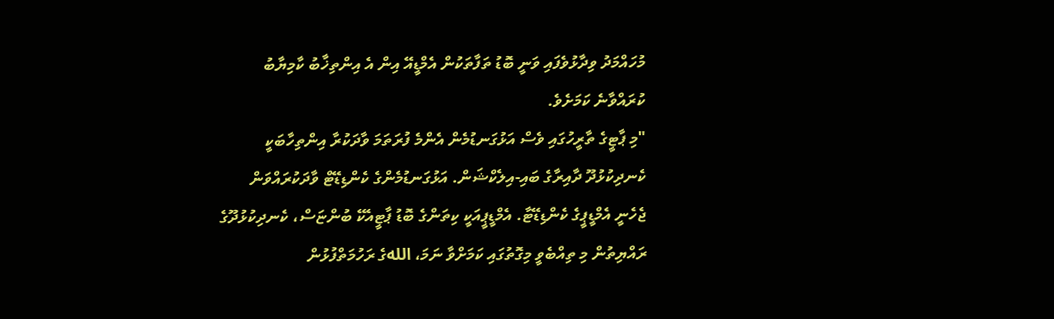މުހައްމަދު ވިދާޅުވެފައި ވަނީ ބޮޑު ތަފާތަކުން އެމްޑީއޭ އިން އެ އިންތިޚާބު ކާމިޔާބު ކުރައްވާނެ ކަމަށެވެ.
"މި ޕާޓީގެ ތާރީހުގައި ވެސް އަޅުގަނޑުމެން އެންމެ ފުރަތަމަ ވާދަކުރާ އިންތިހާބަކީ ކެނދިކުޅުދޫ ދާއިރާގެ ބައި-އިލެކްޝަން. އަޅުގަނޑުމެންގެ ކެންޑިޑޭޓް ވާދަކުރައްވަން ޖެހެނީ އެމްޑީޕީގެ ކެންޑިޑޭޓާ. އެމްޑީޕީއަކީ ކިތަންގެ ބޮޑު ޕާޓީއެކޭ ބުންޏަސް، ކެނދިކުޅުދޫގެ ރައްޔިތުން މި ތިއްބެވީ މިގޮތުގައި ކަމަށްވާ ނަމަ، اللهގެ ރަހުމަތްފުޅުން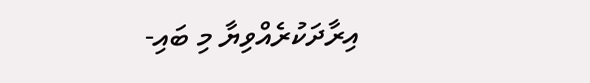އިރާދަކުރެއްވިޔާ މި ބައި-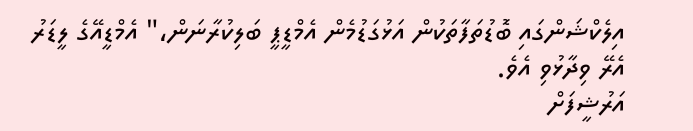އިލެކްޝަންގައި ބޮޑުތަފާތަކުން އަޅުގަޑުމެން އެމްޑީޕީ ބަލިކުރާނަން،" އެމްޑީއޭގެ ލީޑަރު އެރޭ ވިދާޅުވި އެވެ.
އަރުޝީފަށް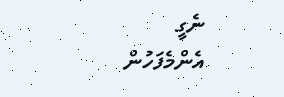ނެގީ
އެންމެފަހުން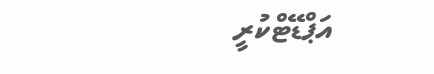އަޕްޑޭޓްކުރީ